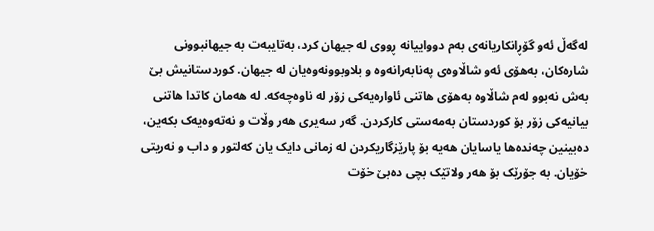لەگەڵ ئەو گۆڕانکاریانەی بەم دوواییانە ڕووی لە جیهان کرد، بەتایبەت بە جیهانبوونی شارەکان، بەهۆی ئەو شاڵاوەی پەنابەرانەوە و بلاوبوونەوەیان لە جیهان. کوردستانیش بێ بەش نەبوو لەم شاڵاوە بەهۆی هاتنی ئاوارەیەکی زۆر لە ناوەچەکە. لە هەمان کاتدا هاتنی بیانیەکی زۆر بۆ کوردستان بەمەستی کارکردن. گەر سەیری هەر وڵات و نەتەوەیەک بکەین، دەبینین چەندەها یاسایان هەیە بۆ پارێزگاریکردن لە زمانی دایک یان کەلتور و داب و نەریتی خۆیان. بە جۆرێک بۆ هەر ولاتێک بچی دەبێ خۆت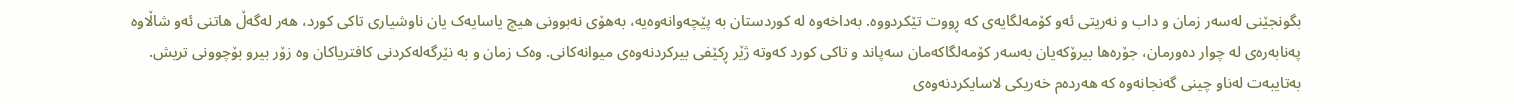بگونجێنی لەسەر زمان و داب و نەریتی ئەو کۆمەلگایەی کە ڕووت تێکردووە. بەداخەوە لە کوردستان بە پێچەوانەوەیە، بەهۆی نەبوونی هیچ یاسایەک یان ناوشیاری تاکی کورد، هەر لەگەڵ هاتنی ئەو شاڵاوە پەنابەرەی لە چوار دەورمان، جۆرەها بیرۆکەیان بەسەر کۆمەلگاکەمان سەپاند و تاکی کورد کەوتە ژێر ڕکێفی بیرکردنەوەی میوانەکانی. وەک زمان و بە نێرگەلەکردنی کافتریاکان وە زۆر بیرو بۆچوونی تریش. بەتایبەت لەناو چینی گەنجانەوە کە هەردەم خەریکی لاسایکردنەوەی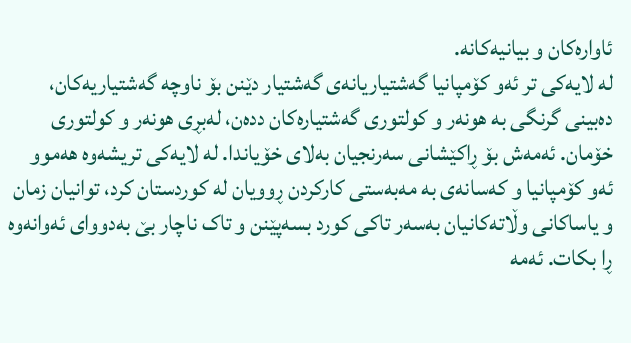ئاوارەکان و بیانیەکانە.
لە لایەکی تر ئەو کۆمپانیا گەشتیاریانەی گەشتیار دێنن بۆ ناوچە گەشتیاریەکان، دەبینی گرنگی بە هونەر و کولتوری گەشتیارەکان ددەن، لەبڕی هونەر و کولتوری خۆمان. ئەمەش بۆ ڕاکێشانی سەرنجیان بەلای خۆیاندا. لە لایەکی تریشەوە هەموو ئەو کۆمپانیا و کەسانەی بە مەبەستی کارکردن ڕوویان لە کوردستان کرد، توانیان زمان و یاساکانی وڵاتەکانیان بەسەر تاکی کورد بسەپێنن و تاک ناچار بێ بەدووای ئەوانەوە ڕا بکات. ئەمە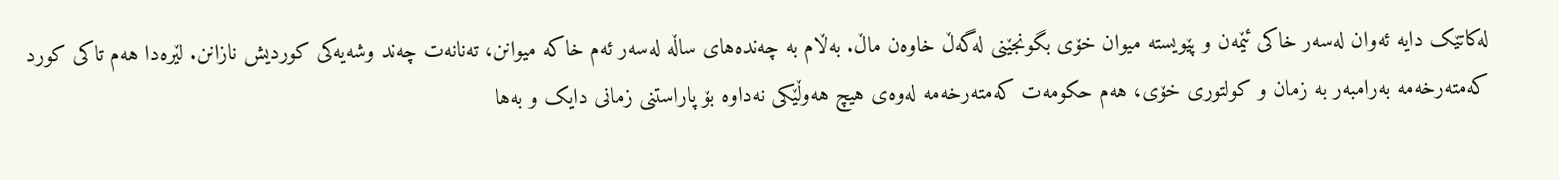لەکاتێک دایە ئەوان لەسەر خاکی ئێمەن و پێویستە میوان خۆی بگونجێنی لەگەڵ خاوەن ماڵ. بەڵام بە چەندەهای ساڵە لەسەر ئەم خاکە میوانن، تەنانەت چەند وشەیەکی کوردیش نازانن. لێرەدا هەم تاکی کورد کەمتەرخەمە بەرامبەر بە زمان و کولتوری خۆی، هەم حکومەت کەمتەرخەمە لەوەی هیچ هەوڵێکی نەداوە بۆ پاراستنی زمانی دایک و بەها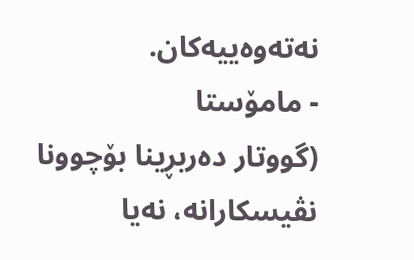نەتەوەییەکان.
- مامۆستا
(گووتار دەربڕینا بۆچوونا نڤیسکارانە، نەیا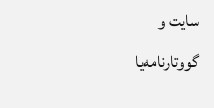سایت و گووتارنامەیا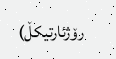رۆژئارتیکڵ)